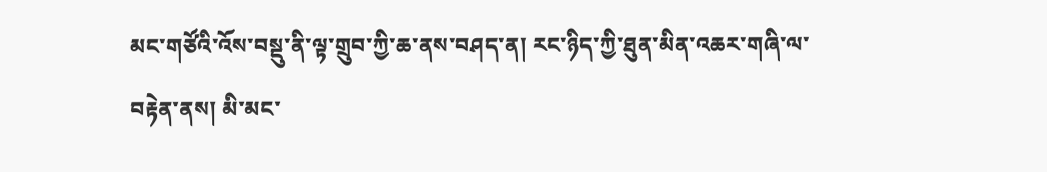མང་གཙོའི་འོས་བསྡུ་ནི་ལྟ་གྲུབ་ཀྱི་ཆ་ནས་བཤད་ན། རང་ཉིད་ཀྱི་ཐུན་མིན་འཆར་གཞི་ལ་བརྟེན་ནས། མི་མང་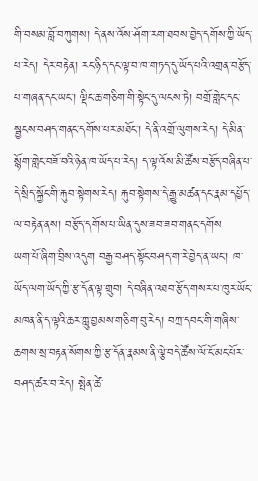གི་བསམ་བློ་བཀུགས། དེ་ནས་འོས་ཤོག་རག་ཐབས་བྱེད་དགོས་ཀྱི་ཡོད་པ་རེད། དེར་བརྟེན། རང་ཉིད་དང་ལྟ་བ་ཁ་གཏད་དུ་ཡོད་པའི་འགྲན་བརྩོད་པ་གཞན་དང་ཡང་། ལྡིང་ཆ་གཅིག་གི་སྟེང་དུ་ལངས་ཏེ། བགྲོ་གླེང་དང་སྦྱངས་བཤད་གནང་དགོས་པར་མཐོང་། དེ་ནི་འགྲོ་ལུགས་རེད། དེ་མིན་སྙོག་གླེང་བཟོ་བའི་ཉེན་ཁ་ཡོད་པ་རེད། ད་ལྟ་འོས་མི་ཚོས་བརྩོད་བཞིན་པ་དེ་སྲིད་སྐྱོང་གི་རྐུབ་སྟེགས་རེད། རྐུབ་སྟེགས་དེ་རྒྱུ་མཚན་དང་རྣམ་དཔྱོད་ལ་བརྟེན་ནས། བརྩོད་དགོས་པ་ཡིན་དུས་ཟབ་ཟབ་གནང་དགོས
ཡག་པོ་ཞིག་བྲིས་འདུག བརྒྱ་བཤད་སྟོང་བཤད་ག་རེ་བྱེད་ན་ཡང་། ཁ་ཡོད་ལག་ཡོད་ཀྱི་རྩ་དོན་ལྟ་གྲུབ། དེ་བཞིན་འཐབ་རྩོད་གསར་པ་ཁུར་ཡོང་མཁན་ནི་ད་ལྟའི་ཆར་ཀླུ་བྱམས་གཅིག་བུ་རེད། བཀྲ་དབང་གི་གཞིས་ཆགས་སྲ་བརྟན་སོགས་ཀྱི་རྩ་དོན་རྣམས་ནི་ལྕེ་བདེ་ཚོས་ལོ་ངོ་མང་པོར་བཤད་ཚར་བ་རེད། སྤེན་ཚེ་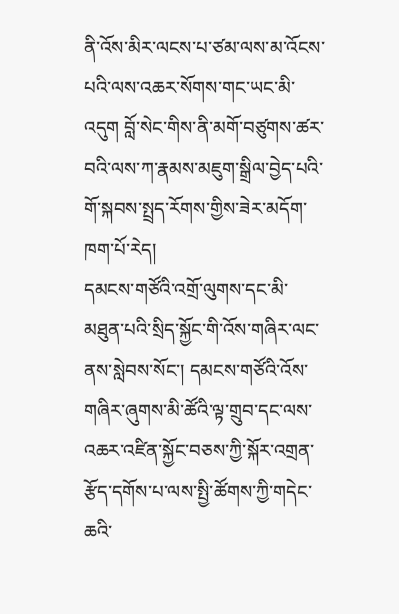ནི་འོས་མིར་ལངས་པ་ཙམ་ལས་མ་འོངས་པའི་ལས་འཆར་སོགས་གང་ཡང་མི་འདུག བློ་སེང་གིས་ནི་མགོ་བཙུགས་ཚར་བའི་ལས་ཀ་རྣམས་མཇུག་སྒྲིལ་བྱེད་པའི་གོ་སྐབས་སྤྲད་རོགས་གྱིས་ཟེར་མདོག་ཁག་པོ་རེད།
དམངས་གཙོའི་འགྲོ་ལུགས་དང་མི་མཐུན་པའི་སྲིད་སྐྱོང་གི་འོས་གཞིར་ལང་ནས་སླེབས་སོང་། དམངས་གཙོའི་འོས་གཞིར་ཞུགས་མི་ཚོའི་ལྟ་གྲུབ་དང་ལས་འཆར་འཛིན་སྐྱོང་བཅས་ཀྱི་སྐོར་འགྲན་རྩོད་དགོས་པ་ལས་སྤྱི་ཚོགས་ཀྱི་གདེང་ཆའི་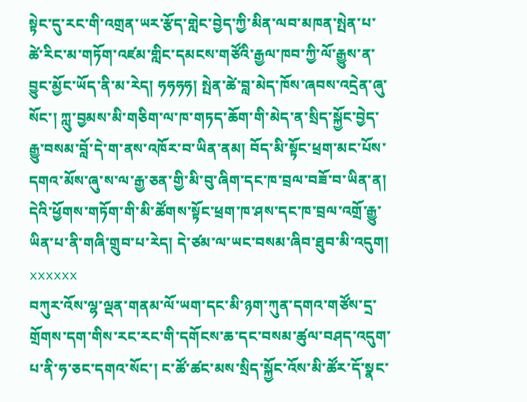སྟེང་དུ་རང་གི་འགྲན་ཡར་རྩོད་གླེང་བྱེད་ཀྱི་མིན་ལབ་མཁན་སྤེན་པ་ཚེ་རིང་མ་གཏོག་འཛམ་གླིང་དམངས་གཙོའི་རྒྱལ་ཁབ་ཀྱི་ལོ་རྒྱུས་ན་བྱུང་མྱོང་ཡོད་ནི་མ་རེད། ཧཧཧཧ། སྤེན་ཚེ་བླ་མེད་ཁོས་ཞབས་འདྲེན་ཞུ་སོང་། ཀླུ་བྱམས་མི་གཅིག་ལ་ཁ་གཏད་ཆོག་གི་མེད་ན་སྲིད་སྐྱོང་བྱེད་རྒྱུ་བསམ་བློ་དེ་ག་ནས་འཁོར་བ་ཡིན་ནམ། བོད་མི་སྟོང་ཕྲག་མང་པོས་དགའ་མོས་ཞུ་ས་ལ་རྒྱ་ཅན་གྱི་མི་བུ་ཞིག་དང་ཁ་བྲལ་བཟོ་བ་ཡིན་ན། དེའི་ཕྱོགས་གཏོག་གི་མི་ཚོགས་སྟོང་ཕྲག་ཁ་ཤས་དང་ཁ་བྲལ་འགྲོ་རྒྱུ་ཡིན་པ་ནི་གཞི་གྲུབ་པ་རེད། དེ་ཙམ་ལ་ཡང་བསམ་ཞིབ་ཐུབ་མི་འདུག། xxxxxx
བཀུར་འོས་ལྷ་ལྡན་གནམ་ལོ་ཡག་དང་མི་ཉག་ཀུན་དགའ་གཙོས་དྲ་གྲོགས་དག་གིས་རང་རང་གི་དགོངས་ཆ་དང་བསམ་ཚུལ་བཤད་འདུག་པ་ནི་ཧ་ཅང་དགའ་སོང་། ང་ཚོ་ཚང་མས་སྲིད་སྐྱོང་འོས་མི་ཚོར་དོ་སྣང་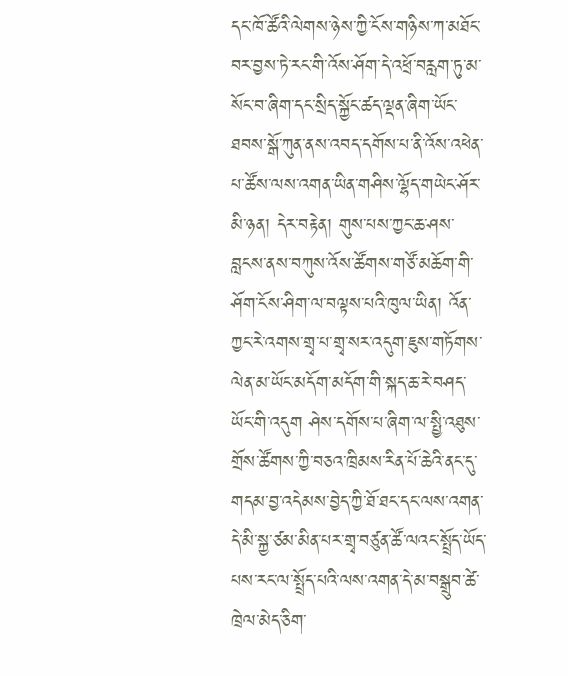དང་ཁོ་ཚོའི་ལེགས་ཉེས་ཀྱི་ངོས་གཉིས་ཀ་མཐོང་བར་བྱས་ཏེ་རང་གི་འོས་ཤོག་དེ་འཕྲོ་བརླག་ཏུ་མ་སོང་བ་ཞིག་དང་སྲིད་སྐྱོང་ཚད་ལྡན་ཞིག་ཡོང་ཐབས་སྒོ་ཀུན་ནས་འབད་དགོས་པ་ནི་འོས་འཕེན་པ་ཚོས་ལས་འགན་ཡིན་གཤིས་ལྷོད་གཡེང་ཤོར་མི་ཉན། དེར་བརྟེན། གུས་པས་ཀྱང་ཆ་ཤས་བླངས་ནས་བཀུས་འོས་ཚོགས་གཙོ་མཆོག་གི་ཤོག་ངོས་ཤིག་ལ་བལྟས་པའི་ཁུལ་ཡིན། འོན་ཀྱང་རེ་འགས་གྲྭ་པ་གྲྭ་སར་འདུག་ཇུས་གཏོགས་ལེན་མ་ཡོང་མདོག་མདོག་གི་སྐད་ཆ་རེ་བཤད་ཡོང་གི་འདུག ཤེས་དགོས་པ་ཞིག་ལ་སྤྱི་འཐུས་གྲོས་ཚོགས་ཀྱི་བཅའ་ཁྲིམས་རིན་པོ་ཆེའི་ནང་དུ་གདམ་བྱ་འདེམས་བྱེད་ཀྱི་ཐོ་ཐང་དང་ལས་འགན་དེ་མི་སྐྱ་ཙམ་མིན་པར་གྲྭ་བཙུན་ཚོ་ལའང་སྤྲོད་ཡོད་པས་རང་ལ་སྤྲོད་པའི་ལས་འགན་དེ་མ་བསྒྲུབ་ཚེ་ཁྲེལ་མེད་ཅིག་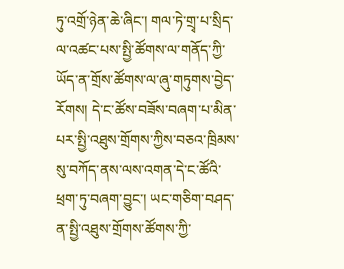ཏུ་འགྲོ་ཉེན་ཆེ་ཞིང་། གལ་ཏེ་གྲྭ་པ་སྲིད་ལ་འཚང་པས་སྤྱི་ཚོགས་ལ་གནོད་ཀྱི་ཡོད་ན་གྲོས་ཚོགས་ལ་ཞུ་གཏུགས་བྱེད་རོགས། དེ་ང་ཚོས་བཟོས་བཞག་པ་མིན་པར་སྤྱི་འཐུས་གྲོགས་ཀྱིས་བཅའ་ཁྲིམས་སུ་བཀོད་ནས་ལས་འགན་དེ་ང་ཚོའི་ཕྲག་ཏུ་བཞག་བྱུང་། ཡང་གཅིག་བཤད་ན་སྤྱི་འཐུས་གྲོགས་ཚོགས་ཀྱི་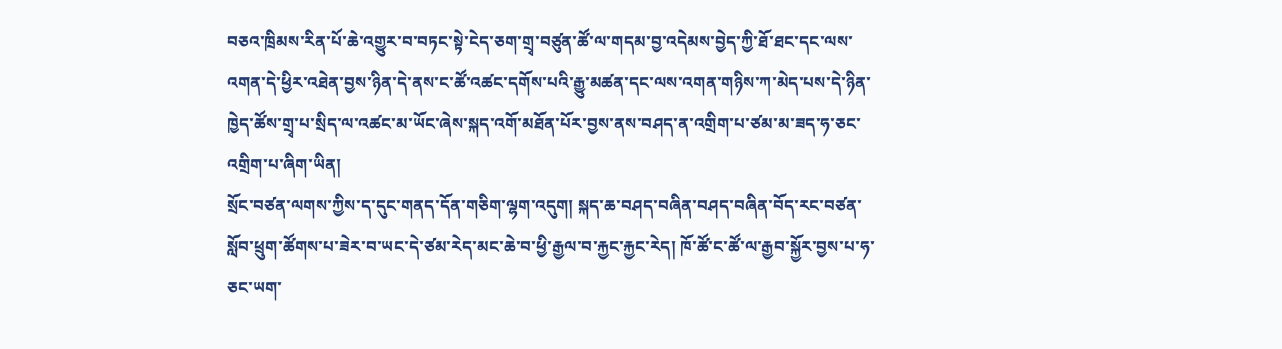བཅའ་ཁྲིམས་རིན་པོ་ཆེ་འགྱུར་བ་བཏང་སྟེ་ངེད་ཅག་གྲྭ་བཙུན་ཚོ་ལ་གདམ་བྱ་འདེམས་བྱེད་ཀྱི་ཐོ་ཐང་དང་ལས་འགན་དེ་ཕྱིར་འཐེན་བྱས་ཉིན་དེ་ནས་ང་ཚོ་འཚང་དགོས་པའི་རྒྱུ་མཚན་དང་ལས་འགན་གཉིས་ཀ་མེད་པས་དེ་ཉིན་ཁྱེད་ཚོས་གྲྭ་པ་སྲིད་ལ་འཚང་མ་ཡོང་ཞེས་སྐད་འགོ་མཐོན་པོར་བྱས་ནས་བཤད་ན་འགྲིག་པ་ཙམ་མ་ཟད་ཧ་ཅང་འགྲིག་པ་ཞིག་ཡིན།
སྲོང་བཙན་ལགས་ཀྱིས་ད་དུང་གནད་དོན་གཅིག་ལྷག་འདུག། སྐད་ཆ་བཤད་བཞིན་བཤད་བཞིན་བོད་རང་བཙན་སློབ་ཕྲུག་ཚོགས་པ་ཟེར་བ་ཡང་དེ་ཙམ་རེད་མང་ཆེ་བ་ཕྱི་རྒྱལ་བ་རྐྱང་རྐྱང་རེད། ཁོ་ཚོ་ང་ཚོ་ལ་རྒྱབ་སྐྱོར་བྱས་པ་ཧ་ཅང་ཡག་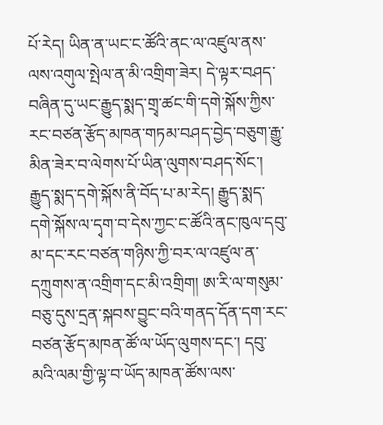པོ་རེད། ཡིན་ན་ཡང་ང་ཚོའི་ནང་ལ་འཛུལ་ནས་ལས་འགུལ་སྤེལ་ན་མི་འགྲིག་ཟེར། དེ་ལྟར་བཤད་བཞིན་དུ་ཡང་རྒྱུད་སྨད་གྲྭ་ཚང་གི་དགེ་སྐོས་ཀྱིས་རང་བཙན་རྩོད་མཁན་གཏམ་བཤད་བྱེད་བཅུག་རྒྱུ་མིན་ཟེར་བ་ལེགས་པོ་ཡིན་ལུགས་བཤད་སོང་། རྒྱུད་སྨད་དགེ་སྐོས་ནི་བོད་པ་མ་རེད། རྒྱུད་སྨད་དགེ་སྐོས་ལ་དྭག་བ་དེས་ཀྱང་ང་ཚོའི་ནང་ཁུལ་དབུ་མ་དང་རང་བཙན་གཉིས་ཀྱི་བར་ལ་འཛུལ་ན་དཀྲུགས་ན་འགྲིག་དང་མི་འགྲིག། ཨ་རི་ལ་གསུམ་བཅུ་དུས་དྲན་སྐབས་བྱུང་བའི་གནད་དོན་དག་རང་བཙན་རྩོད་མཁན་ཚོ་ལ་ཡོད་ལུགས་དང་། དབུ་མའི་ལམ་གྱི་ལྟ་བ་ཡོད་མཁན་ཚོས་ལས་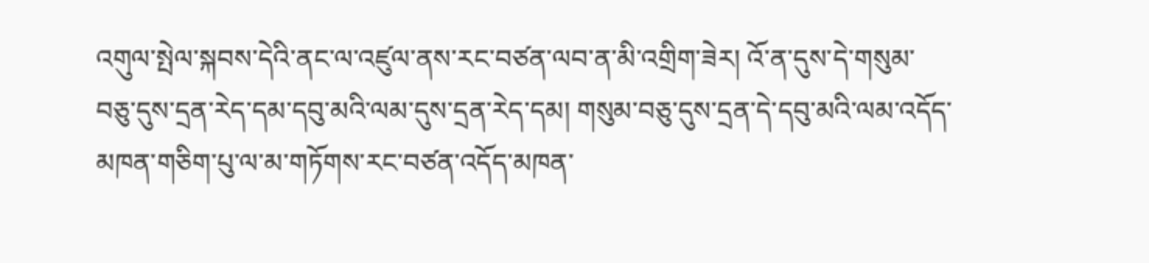འགུལ་སྤེལ་སྐབས་དེའི་ནང་ལ་འཛུལ་ནས་རང་བཙན་ལབ་ན་མི་འགྲིག་ཟེར། འོ་ན་དུས་དེ་གསུམ་བཅུ་དུས་དྲན་རེད་དམ་དབུ་མའི་ལམ་དུས་དྲན་རེད་དམ། གསུམ་བཅུ་དུས་དྲན་དེ་དབུ་མའི་ལམ་འདོད་མཁན་གཅིག་པུ་ལ་མ་གཏོགས་རང་བཙན་འདོད་མཁན་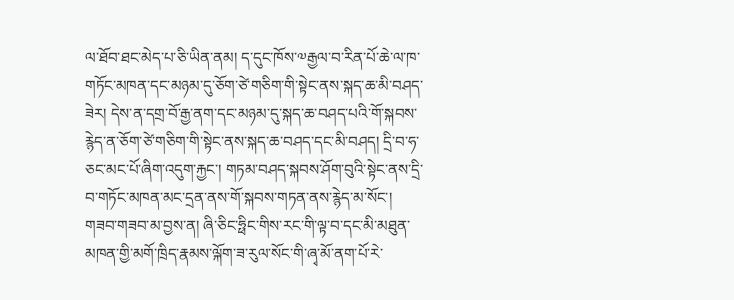ལ་ཐོབ་ཐང་མེད་པ་ཅི་ཡིན་ནམ། ད་དུང་ཁོས་༧རྒྱལ་བ་རིན་པོ་ཆེ་ལ་ཁ་གཏོང་མཁན་དང་མཉམ་དུ་ཅོག་ཙེ་གཅིག་གི་སྟེང་ནས་སྐད་ཆ་མི་བཤད་ཟེར། དེས་ན་དགྲ་བོ་རྒྱ་ནག་དང་མཉམ་དུ་སྐད་ཆ་བཤད་པའི་གོ་སྐབས་རྙེད་ན་ཅོག་ཙེ་གཅིག་གི་སྟེང་ནས་སྐད་ཆ་བཤད་དང་མི་བཤད། དྲི་བ་ཧ་ཅང་མང་པོ་ཞིག་འདུག་རྐྱང་། གཏམ་བཤད་སྐབས་ཤོག་བུའི་སྟེང་ནས་དྲི་བ་གཏོང་མཁན་མང་དྲན་ནས་གོ་སྐབས་གཏན་ནས་རྙེད་མ་སོང་། གཟབ་གཟབ་མ་བྱས་ན། ཞི་ཅིང་ཧྥིང་གིས་རང་གི་ལྟ་བ་དང་མི་མཐུན་མཁན་གྱི་མགོ་ཁྲིད་རྣམས་ལྐོག་ཟ་རུལ་སོང་གི་ཞྭ་མོ་ནག་པོ་རེ་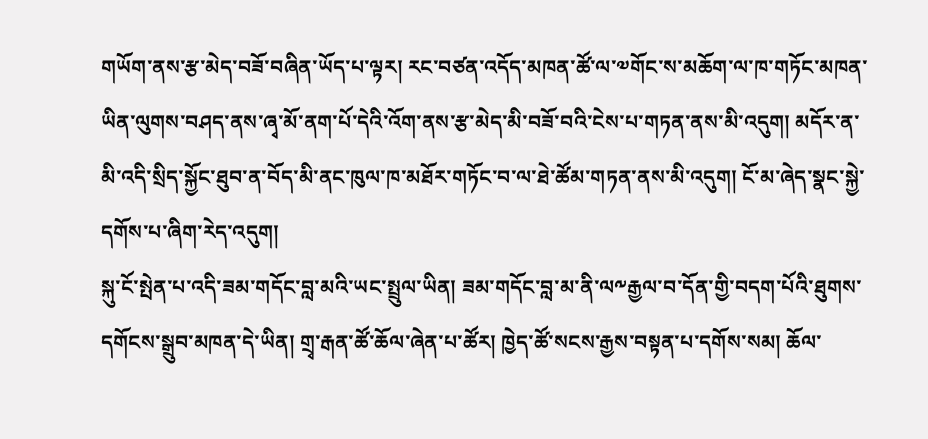གཡོག་ནས་རྩ་མེད་བཟོ་བཞིན་ཡོད་པ་ལྟར། རང་བཙན་འདོད་མཁན་ཚོ་ལ་༧གོང་ས་མཆོག་ལ་ཁ་གཏོང་མཁན་ཡིན་ལུགས་བཤད་ནས་ཞྭ་མོ་ནག་པོ་དེའི་འོག་ནས་རྩ་མེད་མི་བཟོ་བའི་ངེས་པ་གཏན་ནས་མི་འདུག། མདོར་ན་མི་འདི་སྲིད་སྐྱོང་ཐུབ་ན་བོད་མི་ནང་ཁུལ་ཁ་མཐོར་གཏོང་བ་ལ་ཐེ་ཚོམ་གཏན་ནས་མི་འདུག། ངོ་མ་ཞེད་སྣང་སྐྱེ་དགོས་པ་ཞིག་རེད་འདུག།
སྐུ་ངོ་སྤེན་པ་འདི་ཟམ་གདོང་བླ་མའི་ཡང་སྤྲུལ་ཡིན། ཟམ་གདོང་བླ་མ་ནི་ལ༸རྒྱལ་བ་དོན་གྱི་བདག་པོའི་ཐུགས་དགོངས་སྒྲུབ་མཁན་དེ་ཡིན། གྲྭ་རྒན་ཚོ་ཆོལ་ཞེན་པ་ཚོར། ཁྱེད་ཚོ་སངས་རྒྱས་བསྟན་པ་དགོས་སམ། ཆོལ་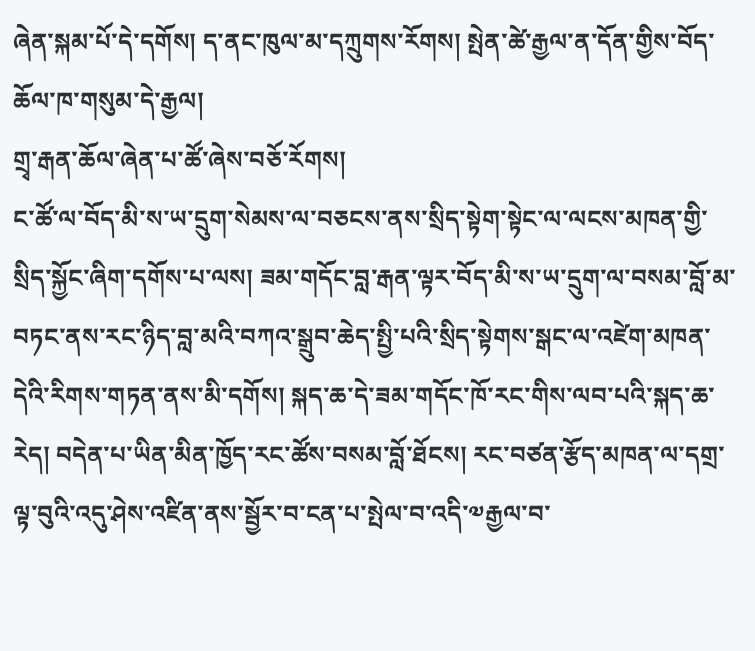ཞེན་སྐམ་པོ་དེ་དགོས། ད་ནང་ཁུལ་མ་དཀྲུགས་རོགས། སྤེན་ཚེ་རྒྱལ་ན་དོན་གྱིས་བོད་ཆོལ་ཁ་གསུམ་དེ་རྒྱལ།
གྲྭ་རྒན་ཆོལ་ཞེན་པ་ཚོ་ཞེས་བཅོ་རོགས།
ང་ཚོ་ལ་བོད་མི་ས་ཡ་དྲུག་སེམས་ལ་བཅངས་ནས་སྲིད་སྟེག་སྟེང་ལ་ལངས་མཁན་གྱི་སྲིད་སྐྱོང་ཞིག་དགོས་པ་ལས། ཟམ་གདོང་བླ་རྒན་ལྟར་བོད་མི་ས་ཡ་དྲུག་ལ་བསམ་བློ་མ་བཏང་ནས་རང་ཉིད་བླ་མའི་བཀའ་སྒྲུབ་ཆེད་སྤྱི་པའི་སྲིད་སྟེགས་སྒང་ལ་འཛེག་མཁན་དེའི་རིགས་གཏན་ནས་མི་དགོས། སྐད་ཆ་དེ་ཟམ་གདོང་ཁོ་རང་གིས་ལབ་པའི་སྐད་ཆ་རེད། བདེན་པ་ཡིན་མིན་ཁྱོད་རང་ཚོས་བསམ་བློ་ཐོངས། རང་བཙན་རྩོད་མཁན་ལ་དགྲ་ལྟ་བུའི་འདུ་ཤེས་འཛིན་ནས་སྦྱོར་བ་ངན་པ་སྤེལ་བ་འདི་༧རྒྱལ་བ་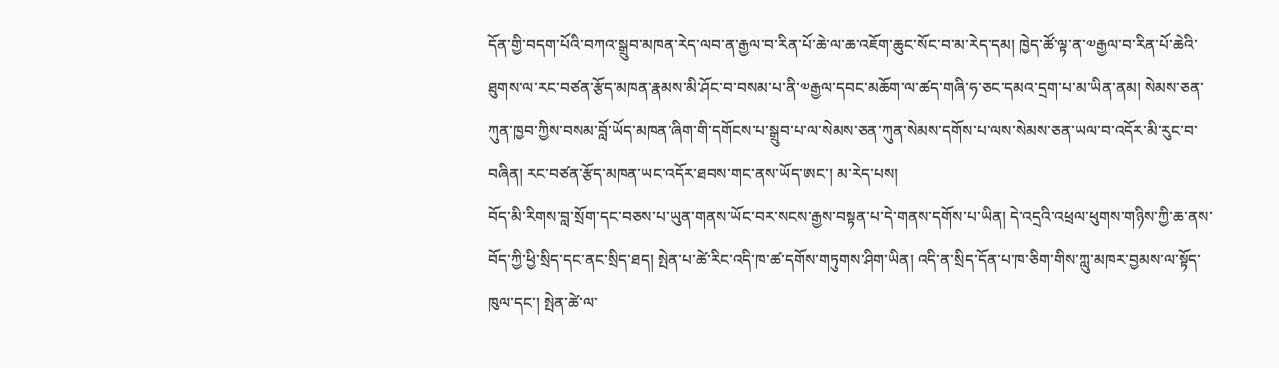དོན་གྱི་བདག་པོའི་བཀའ་སྒྲུབ་མཁན་རེད་ལབ་ན་རྒྱལ་བ་རིན་པོ་ཆེ་ལ་ཆ་འཇོག་ཆུང་སོང་བ་མ་རེད་དམ། ཁྱེད་ཚོ་ལྟ་ན་༧རྒྱལ་བ་རིན་པོ་ཆེའི་ཐུགས་ལ་རང་བཙན་རྩོད་མཁན་རྣམས་མི་ཤོང་བ་བསམ་པ་ནི་༧རྒྱལ་དབང་མཆོག་ལ་ཚད་གཞི་ཧ་ཅང་དམའ་དྲག་པ་མ་ཡིན་ནམ། སེམས་ཅན་ཀུན་ཁྱབ་ཀྱིས་བསམ་བློ་ཡོད་མཁན་ཞིག་གི་དགོངས་པ་སྒྲུབ་པ་ལ་སེམས་ཅན་ཀུན་སེམས་དགོས་པ་ལས་སེམས་ཅན་ཡལ་བ་འདོར་མི་རུང་བ་བཞིན། རང་བཙན་རྩོད་མཁན་ཡང་འདོར་ཐབས་གང་ནས་ཡོད་ཨང་། མ་རེད་པས།
བོད་མི་རིགས་བླ་སྲོག་དང་བཅས་པ་ཡུན་གནས་ཡོང་བར་སངས་རྒྱས་བསྟན་པ་དེ་གནས་དགོས་པ་ཡིན། དེ་འདྲའི་འཕྲལ་ཕུགས་གཉིས་ཀྱི་ཆ་ནས་བོད་ཀྱི་ཕྱི་སྲིད་དང་ནང་སྲིད་ཐད། སྤེན་པ་ཚེ་རིང་འདི་ཁ་ཚ་དགོས་གཏུགས་ཤིག་ཡིན། འདི་ན་སྲིད་དོན་པ་ཁ་ཅིག་གིས་ཀླུ་མཁར་བྱམས་ལ་སྟོད་ཁུལ་དང་། སྤེན་ཚེ་ལ་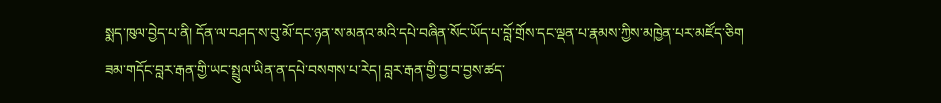སྨད་ཁུལ་བྱེད་པ་ནི། དོན་ལ་བཤད་ས་བུ་མོ་དང་ཉན་ས་མནའ་མའི་དཔེ་བཞིན་སོང་ཡོད་པ་བློ་གྲོས་དང་ལྡན་པ་རྣམས་ཀྱིས་མཁྱེན་པར་མཛོད་ཅིག
ཟམ་གདོང་བླར་རྒན་གྱི་ཡང་སྤྲུལ་ཡིན་ན་དཔེ་བསགས་པ་རེད། བླར་རྒན་གྱི་བྱ་བ་བྱས་ཚད་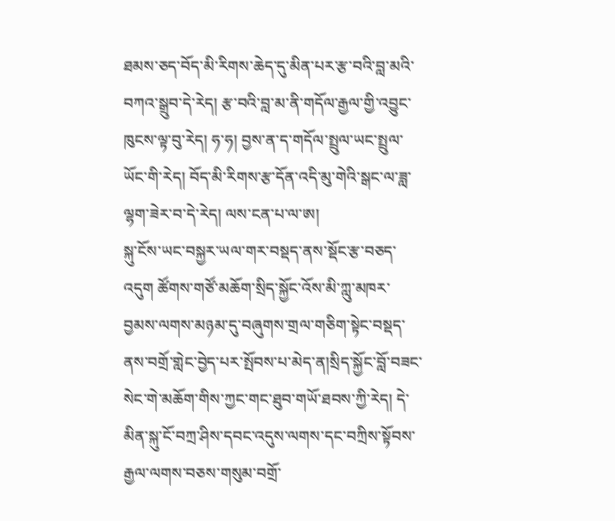ཐམས་ཅད་བོད་མི་རིགས་ཆེད་དུ་མིན་པར་རྩ་བའི་བླ་མའི་བཀའ་སྒྲུབ་དེ་རེད། རྩ་བའི་བླ་མ་ནི་གདོལ་རྒྱལ་གྱི་འབྱུང་ཁུངས་ལྟ་བུ་རེད། ཧ་ཧ། བྱས་ན་ད་གདོལ་སྤྲུལ་ཡང་སྤྲུལ་ཡོང་གི་རེད། བོད་མི་རིགས་རྩ་དོན་འདི་མུ་གེའི་སྒང་ལ་ཟླ་ལྷག་ཟེར་བ་དེ་རེད། ལས་ངན་པ་ལ་ཨ།
སྐུ་ངོས་ཡང་བསྐྱར་ཡལ་གར་བསྡད་ནས་སྡོང་རྩ་བཅད་འདུག ཚོགས་གཙོ་མཆོག་སྲིད་སྐྱོང་འོས་མི་ཀླུ་མཁར་བྱམས་ལགས་མཉམ་དུ་བཞུགས་གྲལ་གཅིག་སྟེང་བསྡད་ནས་བགྲོ་གླེང་བྱེད་པར་སྤོབས་པ་མེད་ན།སྲིད་སྐྱོང་བློ་བཟང་སེང་གེ་མཆོག་གིས་ཀྱང་གང་ཐུབ་གཡོ་ཐབས་ཀྱི་རེད། དེ་མིན་སྐུ་ངོ་བཀྲ་ཤིས་དབང་འདུས་ལགས་དང་བཀྲིས་སྟོབས་རྒྱལ་ལགས་བཅས་གསུམ་བགྲོ་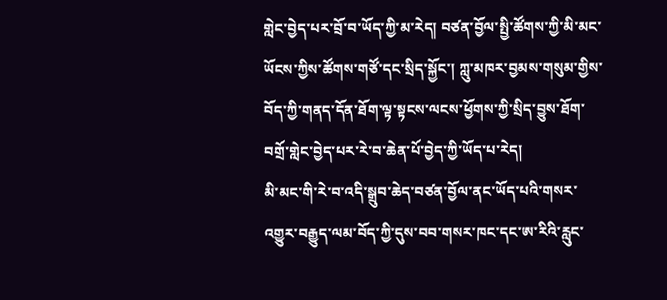གླེང་བྱེད་པར་བྲོ་བ་ཡོད་ཀྱི་མ་རེད། བཙན་བྱོལ་སྤྱི་ཚོགས་ཀྱི་མི་མང་ཡོངས་ཀྱིས་ཚོགས་གཙོ་དང་སྲིད་སྐྱོང་། ཀླུ་མཁར་བྱམས་གསུམ་གྱིས་བོད་ཀྱི་གནད་དོན་ཐོག་ལྟ་སྟངས་ལངས་ཕྱོགས་ཀྱི་སྲིད་བྱུས་ཐོག་བགྲོ་གླེང་བྱེད་པར་རེ་བ་ཆེན་པོ་བྱེད་ཀྱི་ཡོད་པ་རེད།
མི་མང་གི་རེ་བ་འདི་སྒྲུབ་ཆེད་བཙན་བྱོལ་ནང་ཡོད་པའི་གསར་འགྱུར་བརྒྱུད་ལམ་བོད་ཀྱི་དུས་བབ་གསར་ཁང་དང་ཨ་རིའི་རླུང་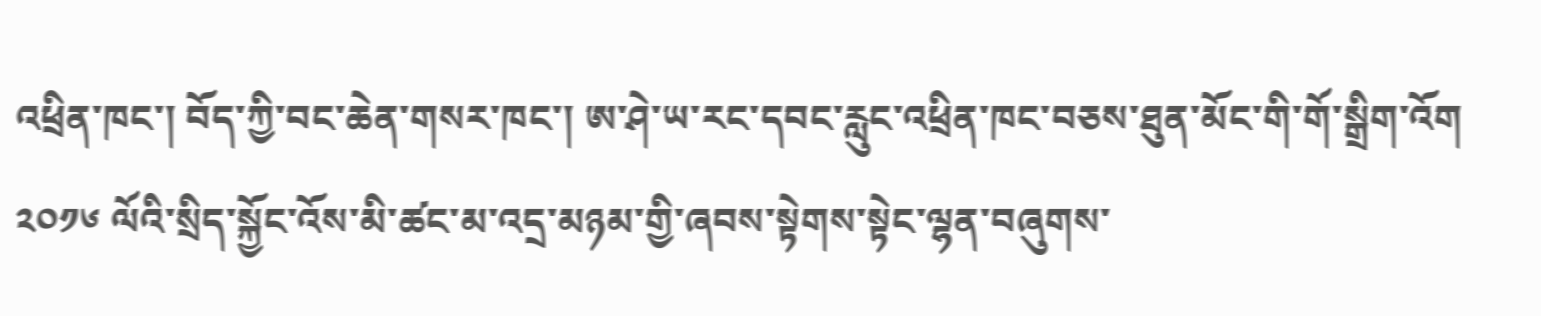འཕྲིན་ཁང་། བོད་ཀྱི་བང་ཆེན་གསར་ཁང་། ཨ་ཤེ་ཡ་རང་དབང་རླུང་འཕྲིན་ཁང་བཅས་ཐུན་མོང་གི་གོ་སྒྲིག་འོག ༢༠༡༦ ལོའི་སྲིད་སྐྱོང་འོས་མི་ཚང་མ་འདྲ་མཉམ་གྱི་ཞབས་སྟེགས་སྟེང་ལྷན་བཞུགས་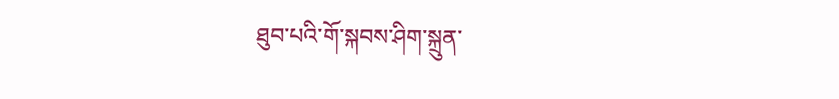ཐུབ་པའི་གོ་སྐབས་ཤིག་སྐྲུན་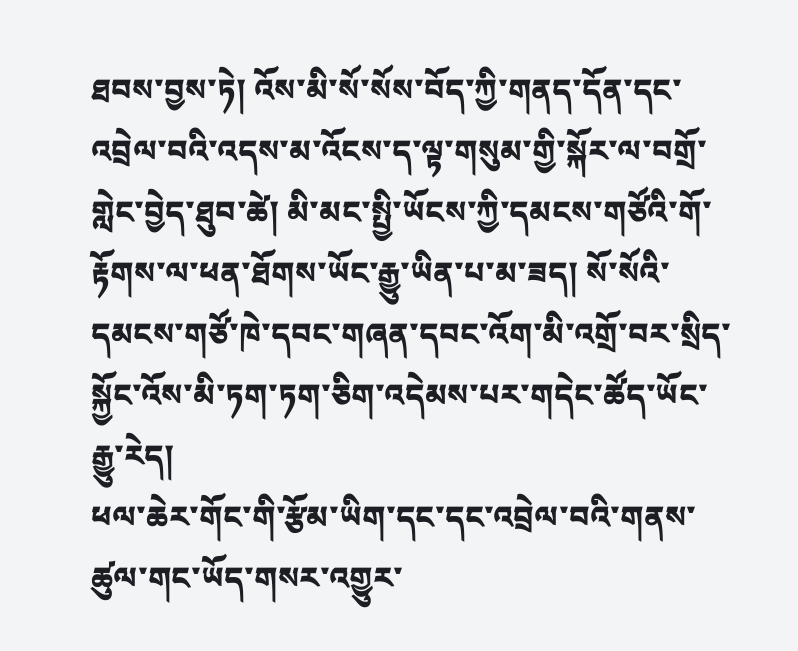ཐབས་བྱས་ཏེ། འོས་མི་སོ་སོས་བོད་ཀྱི་གནད་དོན་དང་འབྲེལ་བའི་འདས་མ་འོངས་ད་ལྟ་གསུམ་གྱི་སྐོར་ལ་བགྲོ་གླེང་བྱེད་ཐུབ་ཚེ། མི་མང་སྤྱི་ཡོངས་ཀྱི་དམངས་གཙོའི་གོ་རྟོགས་ལ་ཕན་ཐོགས་ཡོང་རྒྱུ་ཡིན་པ་མ་ཟད། སོ་སོའི་དམངས་གཙོ་ཁེ་དབང་གཞན་དབང་འོག་མི་འགྲོ་བར་སྲིད་སྐྱོང་འོས་མི་ཏག་ཏག་ཅིག་འདེམས་པར་གདེང་ཚོད་ཡོང་རྒྱུ་རེད།
ཕལ་ཆེར་གོང་གི་རྩོམ་ཡིག་དང་དང་འབྲེལ་བའི་གནས་ཚུལ་གང་ཡོད་གསར་འགྱུར་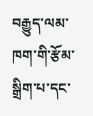བརྒྱུད་ལམ་ཁག་གི་རྩོམ་སྒྲིག་པ་དང་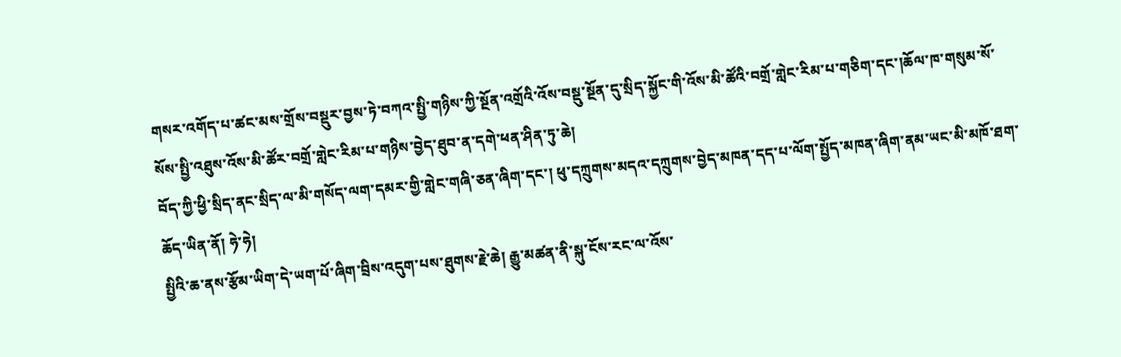གསར་འགོད་པ་ཚང་མས་གྲོས་བསྡུར་བྱས་ཏེ་བཀའ་སྤྱི་གཉིས་ཀྱི་སྔོན་འགྲོའི་འོས་བསྡུ་སྔོན་དུ་སྲིད་སྐྱོང་གི་འོས་མི་ཚོའི་བགྲོ་གླེང་རིམ་པ་གཅིག་དང་།ཆོལ་ཁ་གསུམ་སོ་སོས་སྤྱི་འཐུས་འོས་མི་ཚོར་བགྲོ་གླེང་རིམ་པ་གཉིས་བྱེད་ཐུབ་ན་དགེ་ཕན་ཤིན་ཏུ་ཆེ།
བོད་ཀྱི་ཕྱི་སྲིད་ནང་སྲིད་ལ་མི་གསོད་ལག་དམར་གྱི་གླེང་གཞི་ཅན་ཞིག་དང་། ཕུ་དཀྲུགས་མདའ་དཀྲུགས་བྱེད་མཁན་དད་པ་ལོག་སྤྱོད་མཁན་ཞིག་ནམ་ཡང་མི་མཁོ་ཐག་ཆོད་ཡིན་ནོ། ཧེ་ཧེ།
སྤྱིའི་ཆ་ནས་རྩོམ་ཡིག་དེ་ཡག་པོ་ཞིག་བྲིས་འདུག་པས་ཐུགས་རྗེ་ཆེ། རྒྱུ་མཚན་ནི་སྐུ་ངོས་རང་ལ་འོས་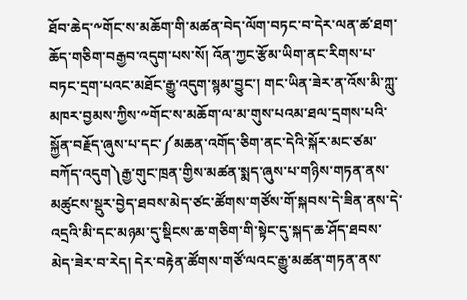ཐོབ་ཆེད་༸གོང་ས་མཆོག་གི་མཚན་བེད་ལོག་བཏང་བ་དེར་ལན་ཚ་ཐག་ཆོད་གཅིག་བརྒྱབ་འདུག་པས་སོ། འོན་ཀྱང་རྩོམ་ཡིག་ནང་རིགས་པ་བཏང་དྲག་པའང་མཐོང་རྒྱུ་འདུག་སྙམ་བྱུང་། གང་ཡིན་ཟེར་ན་འོས་མི་ཀླུ་མཁར་བྱམས་ཀྱིས་༸གོང་ས་མཆོག་ལ་མ་གུས་པའམ་ཐལ་དྲགས་པའི་སྐྱོན་བརྗོད་ཞུས་པ་དང་༼མཆན་འགོད་ཅིག་ནང་དེའི་སྐོར་མང་ཙམ་བཀོད་འདུག༽རྒྱ་གུང་ཁྲན་གྱིས་མཚན་སྨད་ཞུས་པ་གཉིས་གཏན་ནས་མཚུངས་སྡུར་བྱེད་ཐབས་མེད་ཙང་ཚོགས་གཙོས་གོ་སྐབས་དེ་ཟིན་ནས་དེ་འདྲའི་མི་དང་མཉམ་དུ་སྡིངས་ཆ་གཅིག་གི་སྟེང་དུ་སྐད་ཆ་ཤོད་ཐབས་མེད་ཟེར་བ་རེད། དེར་བརྟེན་ཚོགས་གཙོ་ལའང་རྒྱུ་མཚན་གཏན་ནས་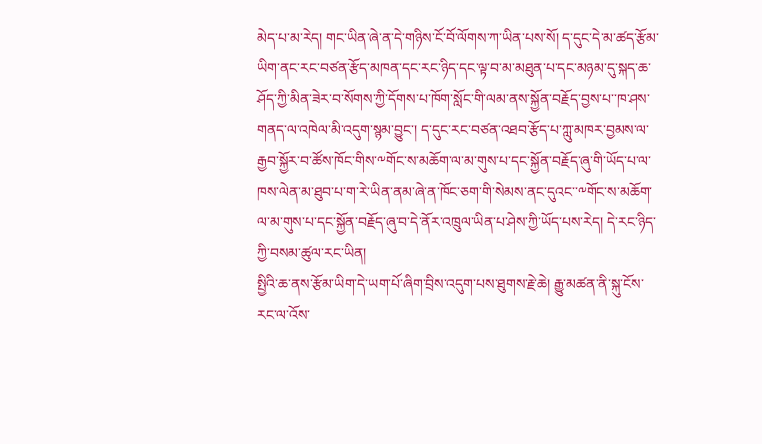མེད་པ་མ་རེད། གང་ཡིན་ཞེ་ན་དེ་གཉིས་ངོ་བོ་ལོགས་ཀ་ཡིན་པས་སོ། ད་དུང་དེ་མ་ཚད་རྩོམ་ཡིག་ནང་རང་བཙན་རྩོད་མཁན་དང་རང་ཉིད་དང་ལྟ་བ་མ་མཐུན་པ་དང་མཉམ་དུ་སྐད་ཆ་ཤོད་ཀྱི་མིན་ཟེར་བ་སོགས་ཀྱི་དོགས་པ་ཁོག་སློང་གི་ལམ་ནས་སྐྱོན་བརྗོད་བྱས་པ་་ཁ་ཤས་གནད་ལ་འཁེལ་མི་འདུག་སྙམ་བྱུང་། ད་དུང་རང་བཙན་འཐབ་རྩོད་པ་ཀླུ་མཁར་བྱམས་ལ་རྒྱབ་སྐྱོར་བ་ཚོས་ཁོང་གིས་༸གོང་ས་མཆོག་ལ་མ་གུས་པ་དང་སྐྱོན་བརྗོད་ཞུ་གི་ཡོད་པ་ལ་ཁས་ལེན་མ་ཐུབ་པ་ག་རེ་ཡིན་ནམ་ཞེ་ན་ཁོང་ཅག་གི་སེམས་ནང་དུའང་་༸གོང་ས་མཆོག་ལ་མ་གུས་པ་དང་སྐྱོན་བརྗོད་ཞུ་བ་དེ་ནོར་འཁྲུལ་ཡིན་པ་ཤེས་ཀྱི་ཡོད་པས་རེད། དེ་རང་ཉིད་ཀྱི་བསམ་ཚུལ་རང་ཡིན།
སྤྱིའི་ཆ་ནས་རྩོམ་ཡིག་དེ་ཡག་པོ་ཞིག་བྲིས་འདུག་པས་ཐུགས་རྗེ་ཆེ། རྒྱུ་མཚན་ནི་སྐུ་ངོས་རང་ལ་འོས་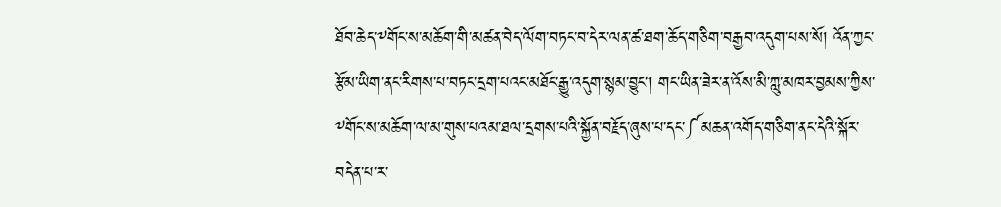ཐོབ་ཆེད་༸གོང་ས་མཆོག་གི་མཚན་བེད་ལོག་བཏང་བ་དེར་ལན་ཚ་ཐག་ཆོད་གཅིག་བརྒྱབ་འདུག་པས་སོ། འོན་ཀྱང་རྩོམ་ཡིག་ནང་རིགས་པ་བཏང་དྲག་པའང་མཐོང་རྒྱུ་འདུག་སྙམ་བྱུང་། གང་ཡིན་ཟེར་ན་འོས་མི་ཀླུ་མཁར་བྱམས་ཀྱིས་༸གོང་ས་མཆོག་ལ་མ་གུས་པའམ་ཐལ་དྲགས་པའི་སྐྱོན་བརྗོད་ཞུས་པ་དང་༼མཆན་འགོད་གཅིག་ནང་དེའི་སྐོར་བདེན་པ་ར་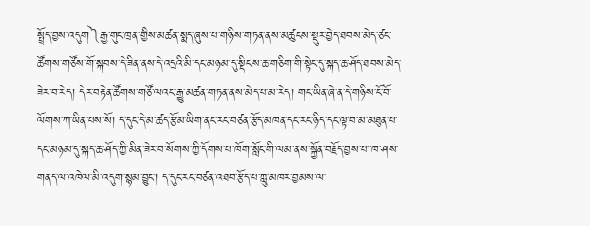སྤྲོད་བྱས་འདུག༽རྒྱ་གུང་ཁྲན་གྱིས་མཚན་སྨད་ཞུས་པ་གཉིས་གཏན་ནས་མཚུངས་སྡུར་བྱེད་ཐབས་མེད་ཙང་ཚོགས་གཙོས་གོ་སྐབས་དེ་ཟིན་ནས་དེ་འདྲའི་མི་དང་མཉམ་དུ་སྡིངས་ཆ་གཅིག་གི་སྟེང་དུ་སྐད་ཆ་ཤོད་ཐབས་མེད་ཟེར་བ་རེད། དེར་བརྟེན་ཚོགས་གཙོ་ལའང་རྒྱུ་མཚན་གཏན་ནས་མེད་པ་མ་རེད། གང་ཡིན་ཞེ་ན་དེ་གཉིས་ངོ་བོ་ལོགས་ཀ་ཡིན་པས་སོ། ད་དུང་དེ་མ་ཚད་རྩོམ་ཡིག་ནང་རང་བཙན་རྩོད་མཁན་དང་རང་ཉིད་དང་ལྟ་བ་མ་མཐུན་པ་དང་མཉམ་དུ་སྐད་ཆ་ཤོད་ཀྱི་མིན་ཟེར་བ་སོགས་ཀྱི་དོགས་པ་ཁོག་སློང་གི་ལམ་ནས་སྐྱོན་བརྗོད་བྱས་པ་་ཁ་ཤས་གནད་ལ་འཁེལ་མི་འདུག་སྙམ་བྱུང་། ད་དུང་རང་བཙན་འཐབ་རྩོད་པ་ཀླུ་མཁར་བྱམས་ལ་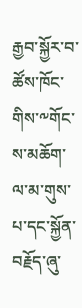རྒྱབ་སྐྱོར་བ་ཚོས་ཁོང་གིས་༸གོང་ས་མཆོག་ལ་མ་གུས་པ་དང་སྐྱོན་བརྗོད་ཞུ་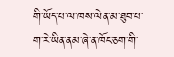གི་ཡོད་པ་ལ་ཁས་ལེན་མ་ཐུབ་པ་ག་རེ་ཡིན་ནམ་ཞེ་ན་ཁོང་ཅག་གི་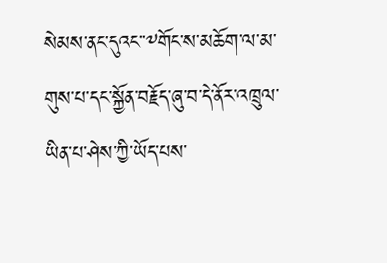སེམས་ནང་དུའང་་༸གོང་ས་མཆོག་ལ་མ་གུས་པ་དང་སྐྱོན་བརྗོད་ཞུ་བ་དེ་ནོར་འཁྲུལ་ཡིན་པ་ཤེས་ཀྱི་ཡོད་པས་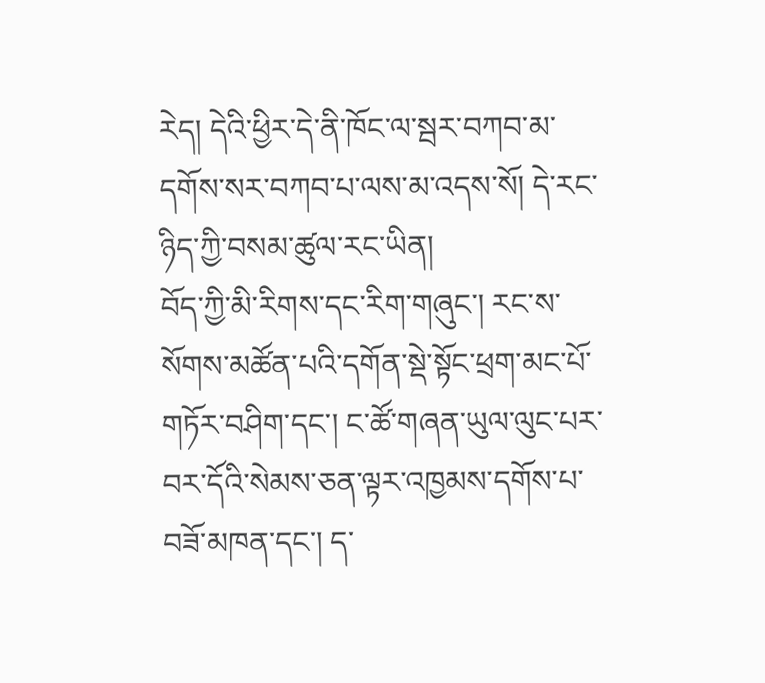རེད། དེའི་ཕྱིར་དེ་ནི་ཁོང་ལ་སྦར་བཀབ་མ་དགོས་སར་བཀབ་པ་ལས་མ་འདས་སོ། དེ་རང་ཉིད་ཀྱི་བསམ་ཚུལ་རང་ཡིན།
བོད་ཀྱི་མི་རིགས་དང་རིག་གཞུང་། རང་ས་སོགས་མཚོན་པའི་དགོན་སྡེ་སྟོང་ཕྲག་མང་པོ་གཏོར་བཤིག་དང་། ང་ཚོ་གཞན་ཡུལ་ལུང་པར་བར་དོའི་སེམས་ཅན་ལྟར་འཁྱམས་དགོས་པ་བཟོ་མཁན་དང་། ད་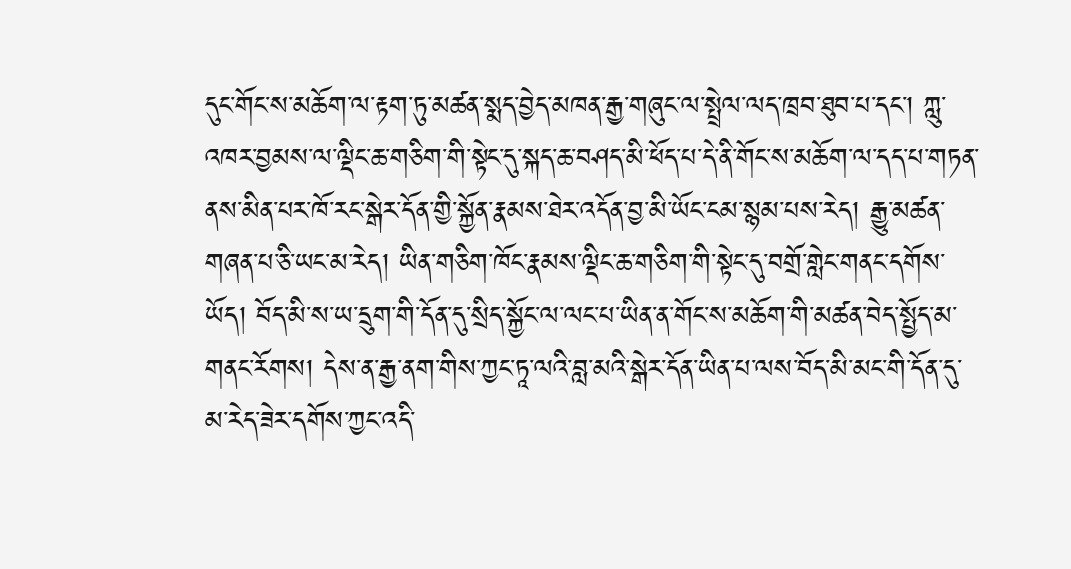དུང་གོང་ས་མཆོག་ལ་རྟག་ཏུ་མཚན་སྨད་བྱེད་མཁན་རྒྱ་གཞུང་ལ་སྤྲེལ་ལད་ཁྲབ་ཐུབ་པ་དང་། ཀླུ་འཁར་བྱམས་ལ་ལྡིང་ཆ་གཅིག་གི་སྟེང་དུ་སྐད་ཆ་བཤད་མི་ཕོད་པ་དེ་ནི་གོང་ས་མཆོག་ལ་དད་པ་གཏན་ནས་མིན་པར་ཁོ་རང་སྒེར་དོན་གྱི་སྐྱོན་རྣམས་ཐེར་འདོན་བྱ་མི་ཡོང་ངམ་སྙམ་པས་རེད། རྒྱུ་མཚན་གཞན་པ་ཅི་ཡང་མ་རེད། ཡིན་གཅིག་ཁོང་རྣམས་ལྡིང་ཆ་གཅིག་གི་སྟེང་དུ་བགྲོ་གླེང་གནང་དགོས་ཡོད། བོད་མི་ས་ཡ་དྲུག་གི་དོན་དུ་སྲིད་སྐྱོང་ལ་ལང་པ་ཡིན་ན་གོང་ས་མཆོག་གི་མཚན་བེད་སྤྱོད་མ་གནང་རོགས། དེས་ན་རྒྱ་ནག་གིས་ཀྱང་ཏཱ་ལའི་བླ་མའི་སྒེར་དོན་ཡིན་པ་ལས་བོད་མི་མང་གི་དོན་དུ་མ་རེད་ཟེར་དགོས་ཀྱང་འདི་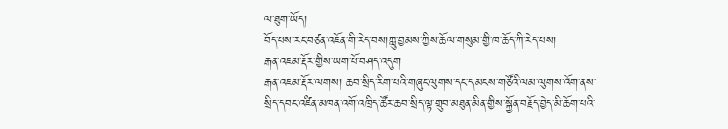ལ་ཐུག་ཡོད།
བོད་པས་རང་བཙན་འཇོན་གི་རེད་བས།ཀླུ་བྱམས་ཀྱིས་ཆོལ་གསུམ་གྱི་ཁ་ཆོད་ཀི་རེད་པས།
རྒན་འཇམ་རྡོར་གྱིས་ཡག་པོ་བཤད་འདུག
རྒན་འཇམ་རྡོར་ལགས། ཆབ་སྲིད་རིག་པའི་གཞུང་ལུགས་དང་དམངས་གཙོའི་ལམ་ལུགས་འོག་ནས་སྲིད་དབང་འཛིན་མཁན་འགོ་འཁྲིད་ཚོར་ཆབ་སྲིད་ལྟ་གྲུབ་མཐུན་མིན་གྱིས་སྐྱོན་བརྗོད་བྱེད་མི་ཆོག་པའི་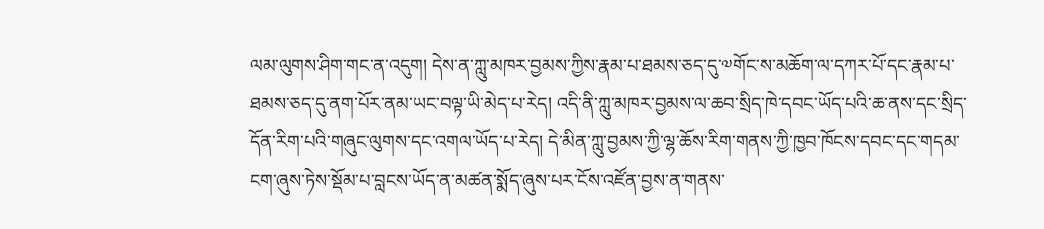ལམ་ལུགས་ཤིག་གང་ན་འདུག། དེས་ན་ཀླུ་མཁར་བྱམས་ཀྱིས་རྣམ་པ་ཐམས་ཅད་དུ་༧གོང་ས་མཆོག་ལ་དཀར་པོ་དང་རྣམ་པ་ཐམས་ཅད་དུ་ནག་པོར་ནམ་ཡང་བལྟ་ཡི་མེད་པ་རེད། འདི་ནི་ཀླུ་མཁར་བྱམས་ལ་ཆབ་སྲིད་ཁེ་དབང་ཡོད་པའི་ཆ་ནས་དང་སྲིད་དོན་རིག་པའི་གཞུང་ལུགས་དང་འགལ་ཡོད་པ་རེད། དེ་མིན་ཀླུ་བྱམས་ཀྱི་ལྷ་ཆོས་རིག་གནས་ཀྱི་ཁྱབ་ཁོངས་དབང་དང་གདམ་ངག་ཞུས་ཏེས་སྡོམ་པ་བླངས་ཡོད་ན་མཚན་སྨོད་ཞུས་པར་ངོས་འཛོན་བྱས་ན་གནས་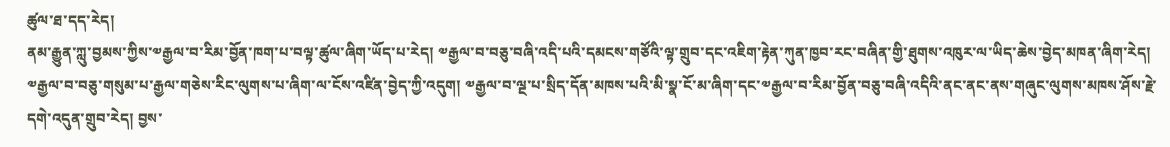ཚུལ་ཐ་དད་རེད།
ནམ་རྒྱུན་ཀླུ་བྱམས་ཀྱིས་༧རྒྱལ་བ་རིམ་བྱོན་ཁག་པ་བལྟ་ཚུལ་ཞིག་ཡོད་པ་རེད། ༧རྒྱལ་བ་བཅུ་བཞི་འདི་པའི་དམངས་གཙོའི་ལྟ་གྲུབ་དང་འཇིག་རྟེན་ཀུན་ཁྱབ་རང་བཞིན་གྱི་ཐུགས་འཁུར་ལ་ཡིད་ཆེས་བྱེད་མཁན་ཞིག་རེད། ༧རྒྱལ་བ་བཅུ་གསུམ་པ་རྒྱལ་གཅེས་རིང་ལུགས་པ་ཞིག་ལ་ངོས་འཛིན་བྱེད་ཀྱི་འདུག། ༧རྒྱལ་བ་ལྔ་པ་སྲིད་དོན་མཁས་པའི་མི་སྣ་ངོ་མ་ཞིག་དང་༧རྒྱལ་བ་རིམ་བྱོན་བཅུ་བཞི་འདིའི་ནང་ནང་ནས་གཞུང་ལུགས་མཁས་ཤོས་རྗེ་དགེ་འདུན་གྲུབ་རེད། བྱས་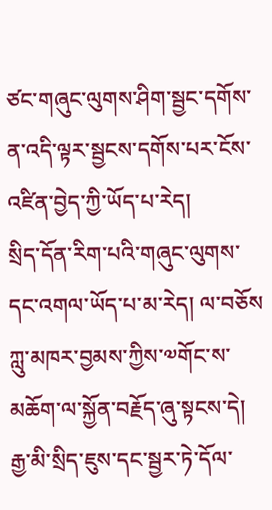ཙང་གཞུང་ལུགས་ཤིག་སྦྱང་དགོས་ན་འདི་ལྟར་སྦྱངས་དགོས་པར་ངོས་འཛིན་བྱེད་ཀྱི་ཡོད་པ་རེད།
སྲིད་དོན་རིག་པའི་གཞུང་ལུགས་དང་འགལ་ཡོད་པ་མ་རེད། ལ་བཅོས
ཀླུ་མཁར་བྱམས་ཀྱིས་༧གོང་ས་མཆོག་ལ་སྐྱོན་བརྗོད་ཞུ་སྟངས་དེ། རྒྱ་མི་སྲིད་ཇུས་དང་སྦྱར་ཏེ་དོལ་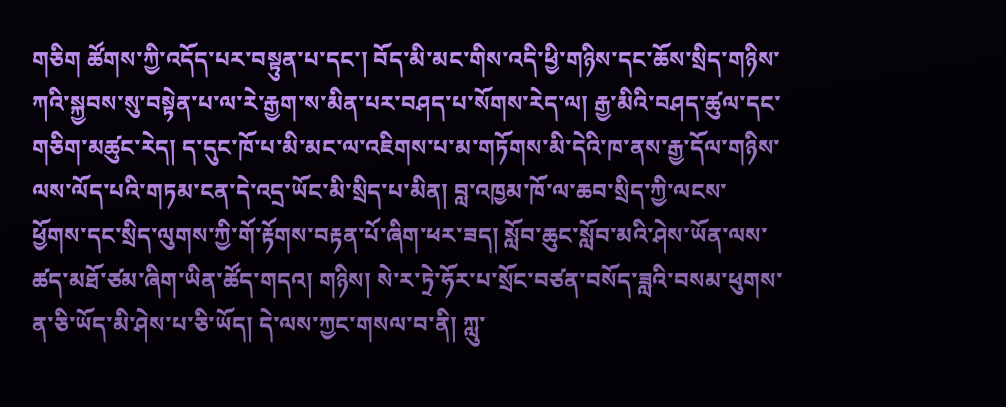གཅིག ཚོགས་ཀྱི་འདོད་པར་བསྟུན་པ་དང་། བོད་མི་མང་གིས་འདི་ཕྱི་གཉིས་དང་ཆོས་སྲིད་གཉིས་ཀའི་སྐྱབས་སུ་བསྟེན་པ་ལ་རེ་རྒྱག་ས་མིན་པར་བཤད་པ་སོགས་རེད་ལ། རྒྱ་མིའི་བཤད་ཚུལ་དང་གཅིག་མཚུང་རེད། ད་དུང་ཁོ་པ་མི་མང་ལ་འཇིགས་པ་མ་གཏོགས་མི་དེའི་ཁ་ནས་རྒྱ་དོལ་གཉིས་ལས་ལོད་པའི་གཏམ་ངན་དེ་འདྲ་ཡོང་མི་སྲིད་པ་མིན། བླ་འཁྱམ་ཁོ་ལ་ཆབ་སྲིད་ཀྱི་ལངས་ཕྱོགས་དང་སྲིད་ལུགས་ཀྱི་གོ་རྟོགས་བརྟན་པོ་ཞིག་ཕར་ཟད། སློབ་ཆུང་སློབ་མའི་ཤེས་ཡོན་ལས་ཚད་མཐོ་ཙམ་ཞིག་ཡིན་ཚོད་གདའ། གཉིས། སེ་ར་ཏྲེ་ཧོར་པ་སྲོང་བཙན་བསོད་ཟླའི་བསམ་ཕུགས་ན་ཅི་ཡོད་མི་ཤེས་པ་ཅི་ཡོད། དེ་ལས་ཀྱང་གསལ་བ་ནི། ཀླུ་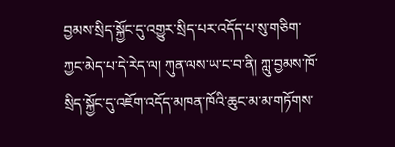བྱམས་སྲིད་སྐྱོང་དུ་འགྱུར་སྲིད་པར་འདོད་པ་སུ་གཅིག་ཀྱང་མེད་པ་དེ་རེད་ལ། ཀུན་ལས་ཡ་ང་བ་ནི། ཀླུ་བྱམས་ཁོ་སྲིད་སྐྱོང་དུ་འཇོག་འདོད་མཁན་ཁོའི་ཆུང་མ་མ་གཏོགས་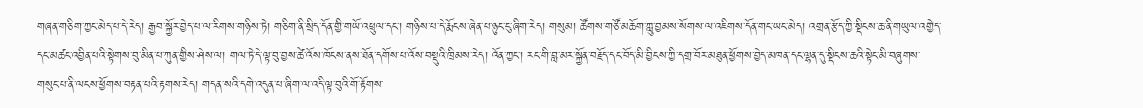གཞན་གཅིག་ཀྱང་མེད་པ་དེ་རེད། རྒྱབ་སྐྱོར་བྱེད་པ་ལ་རིགས་གཉིས་ཏེ། གཅིག་ནི་སྲིད་དོན་གྱི་གཡོ་འཕྲུལ་དང་། གཉིས་པ་དེ་རྨོངས་ཞེན་པ་ཉུང་ངུ་ཞིག་རེད། གསུམ། ཚོགས་གཙོ་མཆོག་ཀླུ་བྱམས་སོགས་ལ་འཇིགས་དོན་གང་ཡང་མེད། འགྲན་རྩོད་ཀྱི་སྡིངས་ཆ་ནི་གཡུལ་འགྱེད་དང་མཚང་འབྱིན་པའི་སྟེགས་བུ་མིན་པ་ཀུན་གྱིས་ཤེས་ལ། གལ་ཏེ་དེ་ལྟ་བུ་བྱས་ཚེ་འོས་ཁོངས་ནས་ཐོན་དགོས་པ་འོས་བསྡུའི་ཁྲིམས་རེད། འོན་ཀྱང་། རང་གི་བླ་མར་སྐྱོན་བརྗོད་དང་བོད་མི་བྱིངས་ཀྱི་དགྲ་བོར་མཐུན་ཕྱོགས་བྱེད་མཁན་དང་ལྷན་དུ་སྡིངས་ཆའི་སྟེང་མི་བཞུགས་གསུང་པ་ནི་ལངས་ཕྱོགས་བརྟན་པའི་རྟགས་རེད། གདན་སའི་དགེ་འདུན་པ་ཞིག་ལ་འདི་ལྟ་བུའི་གོ་རྟོགས་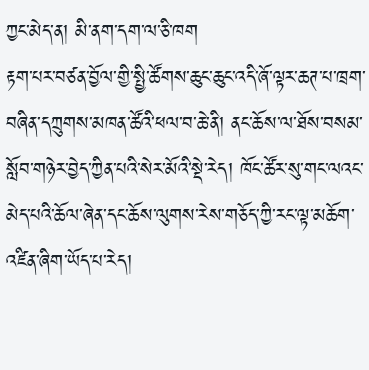ཀྱང་མེད་ན། མི་ནག་དག་ལ་ཅི་ཁག
རྟག་པར་བཙན་བྱོལ་གྱི་སྤྱི་ཚོགས་ཆུང་ཆུང་འདི་ཞོ་ལྟར་ཆཊ་པ་ཁྲག་བཞིན་དཀྲུགས་མཁན་ཚོའི་ཕལ་བ་ཆེ་ནི། ནང་ཆོས་ལ་ཐོས་བསམ་སློབ་གཉེར་བྱེད་ཀྱིན་པའི་སེར་མོའི་སྡེ་རེད། ཁོང་ཚོར་སུ་གང་ལའང་མེད་པའི་ཆོལ་ཞེན་དང་ཆོས་ལུགས་རེས་གཅོད་ཀྱི་རང་ལྟ་མཆོག་འཛིན་ཞིག་ཡོད་པ་རེད།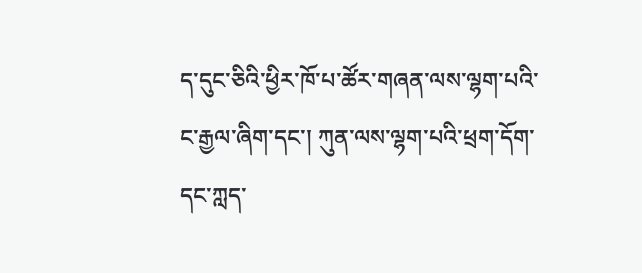ད་དུང་ཅིའི་ཕྱིར་ཁོ་པ་ཚོར་གཞན་ལས་ལྷག་པའི་ང་རྒྱལ་ཞིག་དང་། ཀུན་ལས་ལྷག་པའི་ཕྲག་དོག་དང་ཀླད་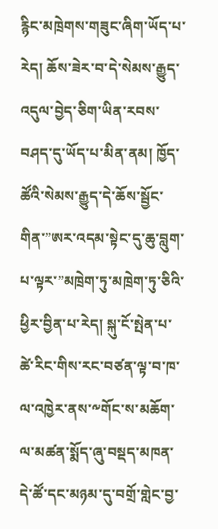རྙིང་མཁྲེགས་གཟུང་ཞིག་ཡོད་པ་རེད། ཆོས་ཟེར་བ་དེ་སེམས་རྒྱུད་འདུལ་བྱེད་ཅིག་ཡིན་རབས་བཤད་དུ་ཡོད་པ་མིན་ནམ། ཁྱོད་ཚོའི་སེམས་རྒྱུད་དེ་ཆོས་སྦྱོང་གིན་”ཨར་འདམ་སྟེང་དུ་ཆུ་བླུག་པ་ལྟར་”མཁྲེག་ཏུ་མཁྲེག་ཏུ་ཅིའི་ཕྱིར་བྱིན་པ་རེད། སྐུ་ངོ་སྤེན་པ་ཚེ་རིང་གིས་རང་བཙན་ལྟ་བ་ཁ་ལ་འཁྱེར་ནས་༸གོང་ས་མཆོག་ལ་མཚན་སྨོད་ཞུ་བསྡད་མཁན་དེ་ཚོ་དང་མཉམ་དུ་བགྲོ་གླེང་བྱ་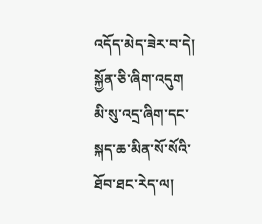འདོད་མེད་ཟེར་བ་དེ། སྐྱོན་ཅི་ཞིག་འདུག མི་སུ་འདྲ་ཞིག་དང་སྐད་ཆ་མིན་སོ་སོའི་ཐོབ་ཐང་རེད་ལ།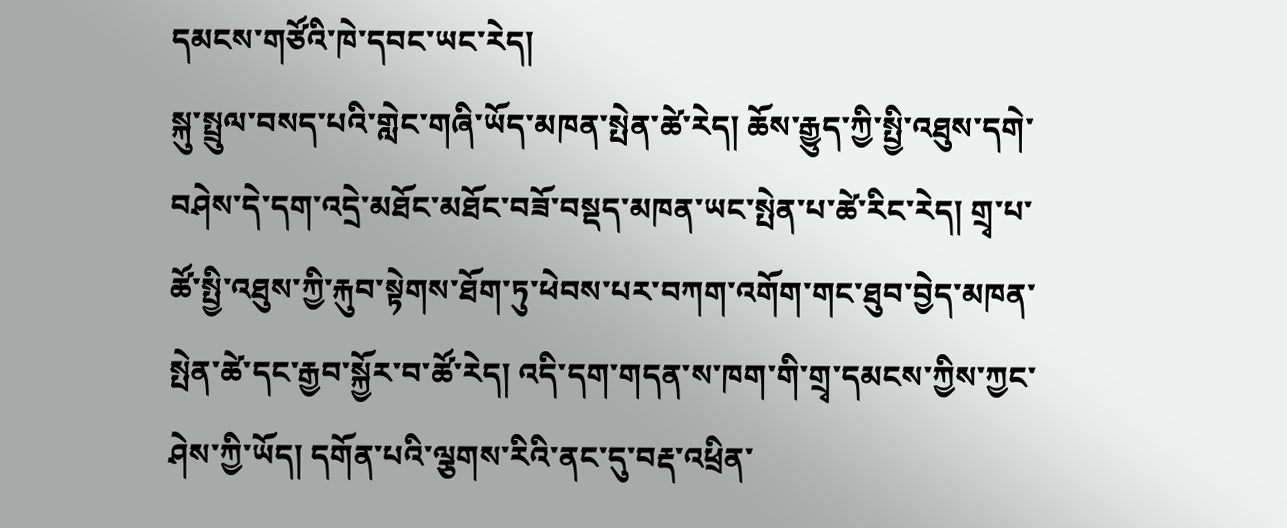དམངས་གཙོའི་ཁེ་དབང་ཡང་རེད།
སྐུ་སྤྲུལ་བསད་པའི་གླེང་གཞི་ཡོད་མཁན་སྤེན་ཚེ་རེད། ཆོས་རྒྱུད་ཀྱི་སྤྱི་འཐུས་དགེ་བཤེས་དེ་དག་འདྲེ་མཐོང་མཐོང་བཟོ་བསྡད་མཁན་ཡང་སྤེན་པ་ཚེ་རིང་རེད། གྲྭ་པ་ཚོ་སྤྱི་འཐུས་ཀྱི་རྐུབ་སྟེགས་ཐོག་ཏུ་ཕེབས་པར་བཀག་འགོག་གང་ཐུབ་བྱེད་མཁན་སྤེན་ཚེ་དང་རྒྱབ་སྐྱོར་བ་ཚོ་རེད། འདི་དག་གདན་ས་ཁག་གི་གྲྭ་དམངས་ཀྱིས་ཀྱང་ཤེས་ཀྱི་ཡོད། དགོན་པའི་ལྕགས་རིའི་ནང་དུ་བརྡ་འཕྲིན་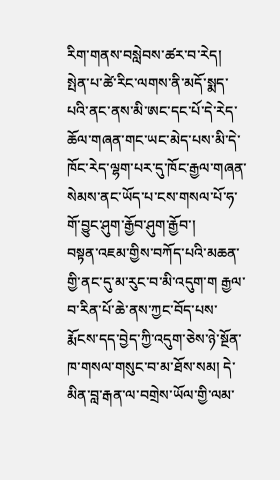རིག་གནས་བསླེབས་ཚར་བ་རེད།
སྤེན་པ་ཚེ་རིང་ལགས་ནི་མདོ་སྨད་པའི་ནང་ནས་མི་ཨང་དང་པོ་དེ་རེད་ཆོལ་གཞན་གང་ཡང་མེད་པས་མི་དེ་ཁོང་རེད་ལྷག་པར་དུ་ཁོང་རྒྱལ་གཞན་སེམས་ནང་ཡོད་པ་ངས་གསལ་པོ་ཧ་གོ་བྱུང་ཤུག་རྒྱོབ་ཤུག་རྒྱོབ་།
བསྟན་འཇམ་གྱིས་བཀོད་པའི་མཆན་གྱི་ནང་དུ་མ་རུང་བ་མི་འདུག་ག རྒྱལ་བ་རིན་པོ་ཆེ་ནས་ཀྱང་བོད་པས་རྨོངས་དད་བྱེད་ཀྱི་འདུག་ཅེས་ཉེ་སྔོན་ཁ་གསལ་གསུང་བ་མ་ཐོས་སམ། དེ་མིན་བླ་རྒན་ལ་བགྲེས་ཡོལ་གྱི་ལམ་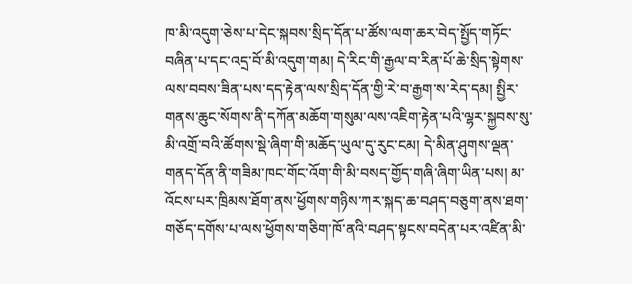ཁ་མི་འདུག་ཅེས་པ་དེང་སྐབས་སྲིད་དོན་པ་ཚོས་ལག་ཆར་བེད་སྤྱོད་གཏོང་བཞིན་པ་དང་འདྲ་བོ་མི་འདུག་གམ། དེ་རིང་གི་རྒྱལ་བ་རིན་པོ་ཆེ་སྲིད་སྟེགས་ལས་བབས་ཟིན་པས་དད་རྟེན་ལས་སྲིད་དོན་གྱི་རེ་བ་རྒྱག་ས་རེད་དམ། སྤྱིར་གནས་ཆུང་སོགས་ནི་དཀོན་མཆོག་གསུམ་ལས་འཇིག་རྟེན་པའི་ལྷར་སྐྱབས་སུ་མི་འགྲོ་བའི་ཚོགས་སྡེ་ཞིག་གི་མཆོད་ཡུལ་དུ་རུང་ངམ། དེ་མིན་ཤུགས་ལྡན་གནད་དོན་ནི་གཟིམ་ཁང་གོང་འོག་གི་མི་བསད་གྱོད་གཞི་ཞིག་ཡིན་པས། མ་འོངས་པར་ཁྲིམས་ཐོག་ནས་ཕྱོགས་གཉིས་ཀར་སྐད་ཆ་བཤད་བཅུག་ནས་ཐག་གཅོད་དགོས་པ་ལས་ཕྱོགས་གཅིག་ཁོ་ནའི་བཤད་སྟངས་བདེན་པར་འཛིན་མི་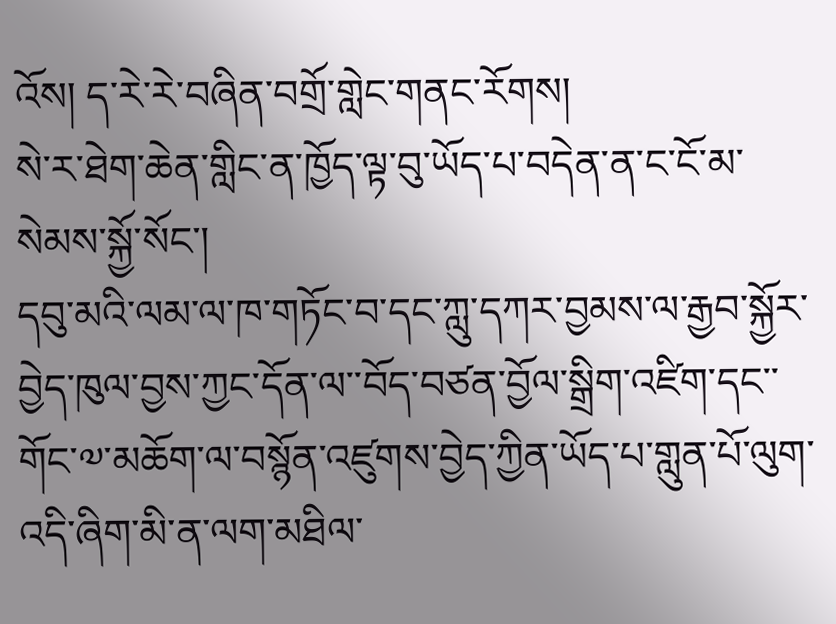འོས། ད་རེ་རེ་བཞིན་བགྲོ་གླེང་གནང་རོགས།
སེ་ར་ཐེག་ཆེན་གླིང་ན་ཁྱོད་ལྟ་བུ་ཡོད་པ་བདེན་ན་ང་ངོ་མ་སེམས་སྐྱོ་སོང་།
དབུ་མའི་ལམ་ལ་ཁ་གཏོང་བ་དང་ཀླུ་དཀར་བྱམས་ལ་རྒྱབ་སྐྱོར་བྱེད་ཁུལ་བྱས་ཀྱང་དོན་ལ་་བོད་བཙན་བྱོལ་སྒྲིག་འཛིག་དང་་གོང་༧་མཆོག་ལ་བསྙོན་འཛུགས་བྱེད་ཀྱིན་ཡོད་པ་གླུན་པོ་ལུག་འདི་ཞིག་མི་ན་ལག་མཐིལ་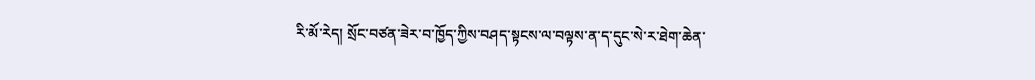རི་མོ་རེད། སྲོང་བཙན་ཟེར་བ་ཁྱོད་ཀྱིས་བཤད་སྟངས་ལ་བལྟས་ན་ད་དུང་སེ་ར་ཐེག་ཆེན་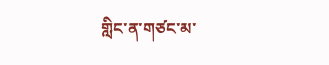གླིང་ན་གཙང་མ་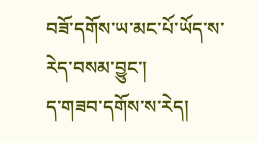བཟོ་དགོས་ཡ་མང་པོ་ཡོད་ས་རེད་བསམ་བྱུང་།
ད་གཟབ་དགོས་ས་རེད།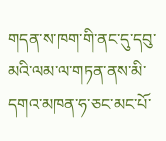གདན་ས་ཁག་གི་ནང་དུ་དབུ་མའི་ལམ་ལ་གཏན་ནས་མི་དགའ་མཁན་ཧ་ཅང་མང་པོ་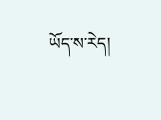ཡོད་ས་རེད།